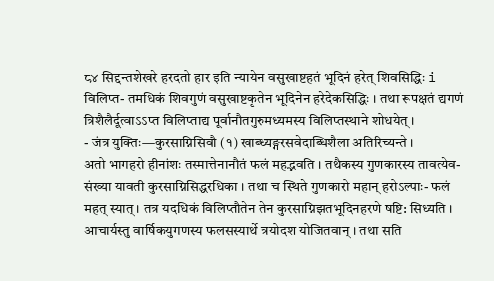८४ सिद्दन्तशेखरे हरदतो हार इति न्यायेन वसुखाष्टहतं भूदिनं हरेत् शिवसिद्धिः i विलिप्त- तमधिकं शिवगुणं वसुखाष्टकृतेन भूदिनेन हरेदेकसिद्धिः । तथा रूपक्षतं द्यगणं त्रिशैलैर्दूत्वाऽऽप्त विलिप्ताद्य पूर्वानौतगुरुमध्यमस्य विलिप्तस्थाने शोधयेत् ।
- जंत्र युक्तिः—कुरसाग्निसिवौ (१) खाब्ध्यङ्गरसवेदाब्धिशैला अतिरिच्यन्ते ।
अतो भागहरो हीनांशः तस्मात्तेनानौतं फलं महद्भवति । तथैकस्य गुणकारस्य तावत्येव- संख्या यावती कुरसाग्निसिद्धरधिका । तथा च स्थिते गुणकारो महान् हरोऽल्पाः- फलं महत् स्यात् । तत्र यदधिकं विलिप्तौतेन तेन कुरसाग्निझतभूदिनहरणे षष्टि: सिध्यति । आचार्यस्तु वार्षिकयुगणस्य फलसस्यार्थे त्रयोदश योजितवान् । तथा सति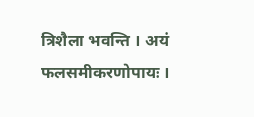त्रिशैला भवन्ति । अयं फलसमीकरणोपायः ।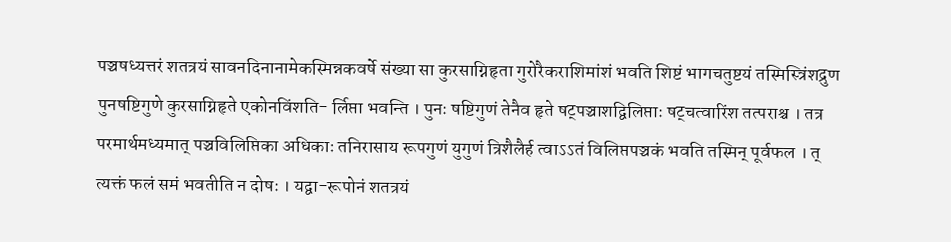पञ्चषध्यत्तरं शतत्रयं सावनदिनानामेकस्मिन्नकवर्षे संख्या सा कुरसाग्निहृता गुरोरैकराशिमांशं भवति शिष्टं भागचतुष्टयं तस्मिस्त्रिंशद्रुण पुनषष्टिगुणे कुरसाग्निहृते एकोनविंशति- र्लिप्ता भवन्ति । पुनः षष्टिगुणं तेनैव हृते षट्पञ्चाशद्विलिप्ताः षट्चत्वारिंश तत्पराश्च । तत्र परमार्थमध्यमात् पञ्चविलिप्तिका अधिकाः तनिरासाय रूपगुणं युगुणं त्रिशैलैर्ह त्वाऽऽतं विलिप्तपञ्चकं भवति तस्मिन् पूर्वफल । त् त्यक्तं फलं समं भवतीति न दोषः । यद्वा-रूपोनं शतत्रयं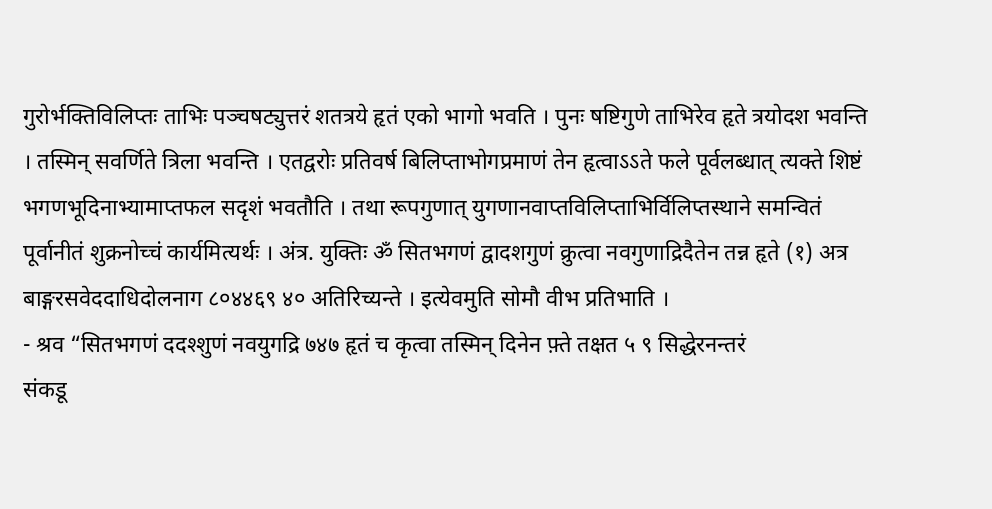गुरोर्भक्तिविलिप्तः ताभिः पञ्चषट्युत्तरं शतत्रये हृतं एको भागो भवति । पुनः षष्टिगुणे ताभिरेव हृते त्रयोदश भवन्ति । तस्मिन् सवर्णिते त्रिला भवन्ति । एतद्वरोः प्रतिवर्ष बिलिप्ताभोगप्रमाणं तेन हृत्वाऽऽते फले पूर्वलब्धात् त्यक्ते शिष्टं भगणभूदिनाभ्यामाप्तफल सदृशं भवतौति । तथा रूपगुणात् युगणानवाप्तविलिप्ताभिर्विलिप्तस्थाने समन्वितं पूर्वानीतं शुक्रनोच्चं कार्यमित्यर्थः । अंत्र. युक्तिः ॐ सितभगणं द्वादशगुणं क्रुत्वा नवगुणाद्रिदैतेन तन्न हृते (१) अत्र बाङ्गरसवेददाधिदोलनाग ८०४४६९ ४० अतिरिच्यन्ते । इत्येवमुति सोमौ वीभ प्रतिभाति ।
- श्रव “सितभगणं ददश्शुणं नवयुगद्रि ७४७ हृतं च कृत्वा तस्मिन् दिनेन फ़्ते तक्षत ५ ९ सिद्धेरनन्तरं
संकडू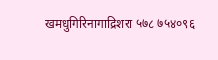खमधुगिरिनागाद्रिशरा ५७८ ७५४०९६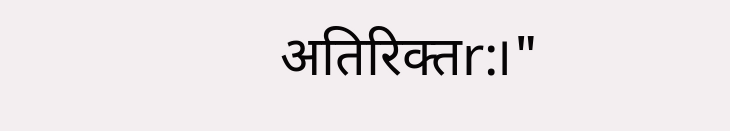अतिरिक्तr:।"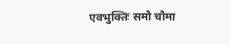एवभुक्तिः समौ चौमा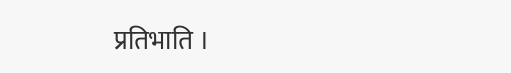प्रतिभाति ।